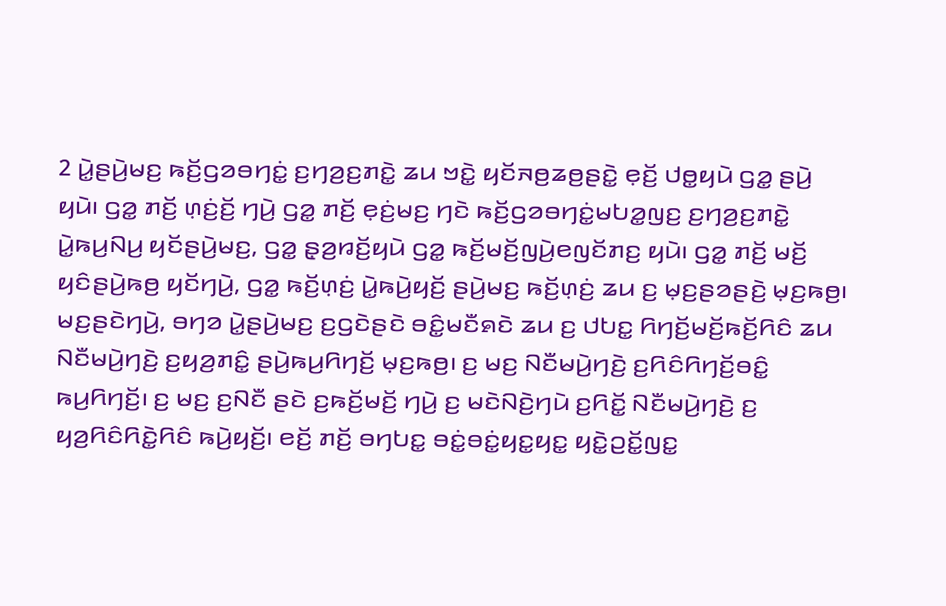2 ꤣꤧ꤭ꤔꤣꤧ꤬ꤗꤢ꤬ ꤒꤢꤩ꤬ꤞꤤꤋꤚꤢꤦ꤭ ꤢ꤬ꤚꤤ꤬ꤢ꤬ꤊꤢꤧ꤭ ꤘꤣ ꤠꤢꤧ꤭ ꤟꤢꤩꤏꤥ꤬ꤘꤥ꤬ꤔꤢꤧ꤭ ꤕ꤫ꤢꤩ꤬ ꤓꤥ꤭ꤟꤣꤧ ꤞꤤ꤭ ꤔꤣꤧ꤬ ꤟꤣꤧ꤯ ꤞꤤ꤭ ꤊꤢꤩ꤬ ꤛ꤫ꤢꤦ꤬ꤢꤩ꤬ ꤚꤣꤧ꤬ ꤞꤤ꤭ ꤊꤢꤩ꤬ ꤕ꤫ꤢꤦ꤬ꤗꤢ꤬ ꤚꤢꤧ ꤒꤢꤩ꤬ꤞꤤꤋꤚꤢꤦ꤭ꤗꤝꤤ꤭ꤜꤢ꤬ ꤢ꤬ꤚꤤ꤬ꤢ꤬ꤊꤢꤧ꤭ ꤣꤧ꤭ꤒꤣ꤬ꤡꤣ꤬ ꤟꤢꤩꤔꤣꤧ꤬ꤗꤢ꤬, ꤞꤤ꤭ ꤔ꤫ꤤ꤬ꤙꤢꤩ꤬ꤟꤣꤧ ꤞꤤ꤭ ꤒꤢꤩ꤬ꤗꤢꤩ꤬ꤜꤣꤧ꤬ꤕꤜꤢꤩꤊꤢ꤬ ꤟꤣꤧ꤯ ꤞꤤ꤭ ꤊꤢꤩ꤬ ꤗꤢꤩ꤬ ꤟꤢꤨꤔꤣꤧ꤬ꤒꤥ꤬ ꤟꤢꤩꤚꤣꤧ꤬, ꤞꤤ꤭ ꤒꤢꤩ꤬ꤛ꤫ꤢꤦ꤬ ꤣꤧ꤭ꤒꤣꤧ꤬ꤟꤢꤩ꤬ ꤔꤣꤧ꤬ꤗꤢ꤬ ꤒꤢꤩ꤬ꤛ꤫ꤢꤦ꤬ ꤘꤣ ꤢ꤬ ꤗ꤫ꤢ꤬ꤔꤤꤔꤢꤧ꤬ ꤗ꤫ꤢ꤬ꤒꤥ꤬꤯
ꤗꤢ꤬ꤔꤢꤧꤚꤣꤧ꤬, ꤋꤚꤤ ꤣꤧ꤭ꤔꤣꤧ꤬ꤗꤢ꤬ ꤢ꤬ꤞꤢꤧꤔꤢꤧ ꤋꤢꤨ꤭ꤗꤢꤪꤎꤢꤧ ꤘꤣ ꤢ꤬ ꤓꤝꤢ꤭ ꤖꤚꤢꤩ꤬ꤗꤢꤩ꤬ꤒꤢꤩ꤬ꤖꤢꤨ ꤘꤣ ꤡꤢꤪꤗꤣꤧ꤬ꤚꤢꤧ꤬ ꤢ꤬ꤟꤤ꤬ꤊꤢꤨ꤭ ꤔꤣꤧ꤬ꤒꤣ꤬ꤖꤚꤢꤩ꤬ ꤗ꤫ꤢ꤬ꤒꤥ꤬꤯ ꤢ꤬ ꤗꤢ꤬ ꤡꤢꤪꤗꤣꤧ꤬ꤚꤢꤧ꤬ ꤢ꤬ꤖꤢꤨꤖꤚꤢꤩ꤬ꤋꤢꤨ꤭ ꤒꤣ꤬ꤖꤚꤢꤩ꤬꤯ ꤢ꤬ ꤗꤢ꤬ ꤢ꤬ꤡꤢꤪ ꤔꤢꤧ ꤢ꤬ꤒꤢꤩ꤬ꤗꤢꤩ꤬ ꤚꤣꤧ꤬ ꤢ꤬ ꤗꤢꤧꤡꤢꤧ꤬ꤚꤣꤧ ꤢ꤬ꤖꤢꤩ꤭ ꤡꤢꤪꤗꤣꤧ꤬ꤚꤢꤧ꤬ ꤢ꤬ ꤟꤤ꤬ꤖꤢꤨꤖꤢꤧ꤭ꤖꤢꤨ ꤒꤣꤧ꤬ꤟꤢꤩ꤬꤯ ꤕꤢꤩ꤬ ꤊꤢꤩ꤬ ꤋꤚꤝꤢ꤭ ꤋꤢꤦ꤭ꤋꤢꤦ꤭ꤟꤢ꤭ꤟꤢ꤭ ꤟꤢꤧ꤭ꤑꤢꤩ꤭ꤜꤢ꤭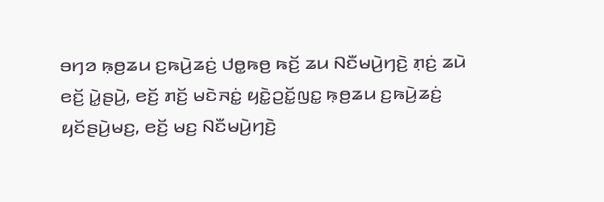ꤋꤚꤤ ꤒ꤫ꤥ꤬ꤘꤣ ꤢ꤬ꤒꤣꤧ꤬ꤘꤢꤦ꤬ ꤓꤥ꤭ꤒꤥ꤬ ꤒꤢꤩ꤬ ꤘꤣ ꤡꤢꤪꤗꤣꤧ꤬ꤚꤢꤧ꤬ ꤊ꤫ꤢꤦ꤬ ꤘꤣꤧ ꤕꤢꤩ꤬ ꤣꤧ꤭ꤔꤣꤧ꤬, ꤕꤢꤩ꤬ ꤊꤢꤩ꤬ ꤗꤢꤧꤏꤢꤦ꤭ ꤟꤢꤧ꤭ꤑꤢꤩ꤭ꤜꤢ꤭ ꤒ꤫ꤥ꤬ꤘꤣ ꤢ꤬ꤒꤣꤧ꤬ꤘꤢꤦ꤬ ꤟꤢꤩꤔꤣꤧ꤬ꤗꤢ꤬, ꤕꤢꤩ꤬ ꤗꤢ꤬ ꤡꤢꤪꤗꤣꤧ꤬ꤚꤢꤧ꤬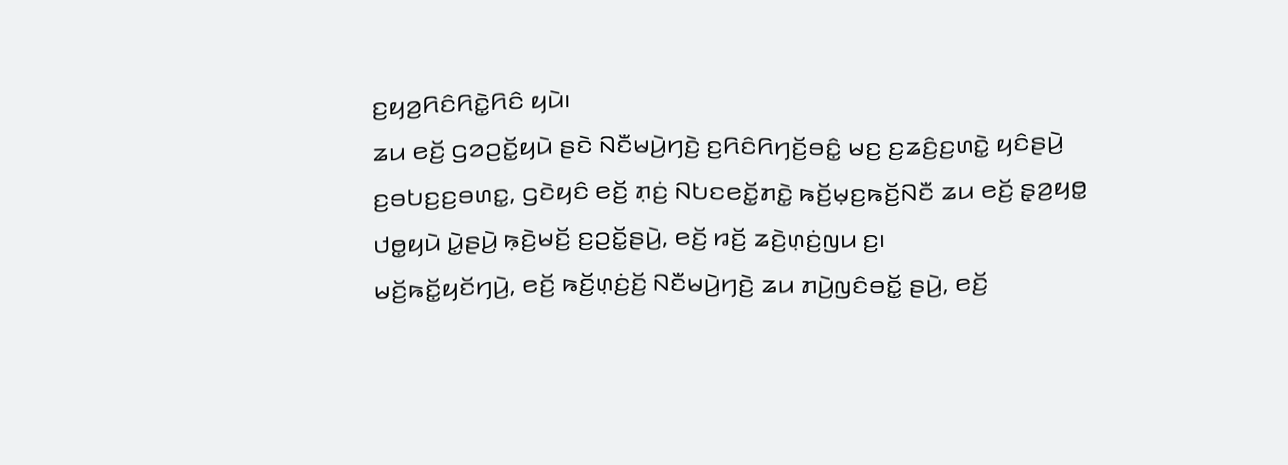ꤢ꤬ꤟꤤ꤬ꤖꤢꤨꤖꤢꤧ꤭ꤖꤢꤨ ꤟꤣꤧ꤯
ꤘꤣ ꤕꤢꤩ꤬ ꤞꤤꤑꤢꤩ꤭ꤟꤣꤧ ꤔꤢꤧ ꤡꤢꤪꤗꤣꤧ꤬ꤚꤢꤧ꤬ ꤢ꤬ꤖꤢꤨꤖꤚꤢꤩ꤬ꤋꤢꤨ꤭ ꤗꤢ꤬ ꤢ꤬ꤘꤢꤨ꤬ꤢ꤬ꤛꤢꤧ꤭ ꤟꤢꤨꤔꤣꤧ꤬ ꤢ꤬ꤋꤝꤢ꤬ꤢ꤬ꤋꤛꤢ꤭, ꤞꤢꤧꤟꤢꤨ ꤕꤢꤩ꤬ ꤊ꤫ꤢꤦ꤬ ꤡꤝꤢꤕꤢꤩ꤭ꤊꤢꤧ꤭ ꤒꤢꤩ꤬ꤗ꤫ꤢ꤬ꤒꤢꤩ꤬ꤡꤢꤪ ꤘꤣ ꤕꤢꤩ꤬ ꤔ꤫ꤤ꤬ꤟꤥ꤭ ꤓꤥ꤭ꤟꤣꤧ ꤣꤧ꤭ꤔꤣꤧ꤬ ꤒ꤫ꤢꤧ꤬ꤗꤢꤩ꤬ ꤢ꤬ꤑꤢꤩ꤭ꤔꤣꤧ꤬, ꤕꤢꤩ꤬ ꤙꤢꤩ꤬ ꤘꤢꤧ꤬ꤛ꤫ꤢꤦ꤬ꤜꤣ ꤢ꤬꤯
ꤗꤢꤩ꤬ꤒꤢꤩ꤭ꤟꤢꤩꤚꤣꤧ꤬, ꤕꤢꤩ꤬ ꤒꤢꤩ꤬ꤛ꤫ꤢꤦ꤬ꤢꤩ꤬ ꤡꤢꤪꤗꤣꤧ꤬ꤚꤢꤧ꤬ ꤘꤣ ꤊꤣꤧ꤬ꤜꤢꤨꤋꤢꤩ꤭ ꤔꤣꤧ꤬, ꤕꤢꤩ꤬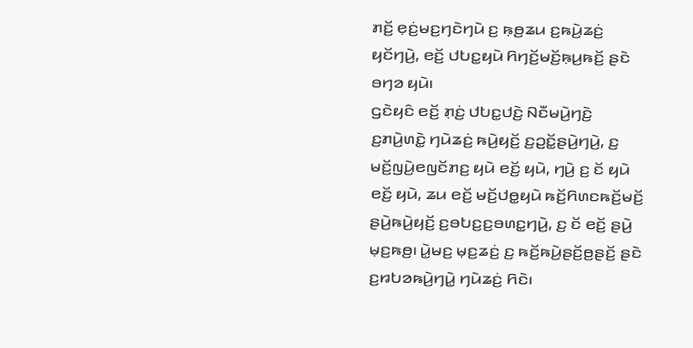ꤊꤢꤩ꤬ ꤕ꤫ꤢꤦ꤬ꤗꤢ꤬ꤚꤢꤧꤚꤣꤧ ꤢ꤬ ꤒ꤫ꤥ꤬ꤘꤣ ꤢ꤬ꤒꤣꤧ꤬ꤘꤢꤦ꤬ ꤟꤢꤩꤚꤣꤧ꤬, ꤕꤢꤩ꤬ ꤓꤝꤢ꤭ꤟꤣꤧ ꤖꤚꤢꤩ꤬ꤗꤢꤩ꤬ꤒ꤫ꤣ꤬ꤒꤢꤩ꤬ ꤔꤢꤧ ꤋꤚꤤ ꤟꤣꤧ꤯
ꤞꤢꤧꤟꤢꤨ ꤕꤢꤩ꤬ ꤊ꤫ꤢꤦ꤬ ꤓꤝꤢ꤭ꤓꤢꤧ꤬ ꤡꤢꤪꤗꤣꤧ꤬ꤚꤢꤧ꤬ ꤢ꤬ꤊꤣꤧ꤬ꤛꤢꤧ꤭ ꤚꤣꤧꤘꤢꤦ꤬ ꤒꤣꤧ꤬ꤟꤢꤩ꤬ ꤢ꤬ꤑꤢꤩ꤭ꤔꤣꤧ꤬ꤚꤣꤧ꤬, ꤢ꤬ ꤗꤢꤩ꤬ꤜꤣꤧ꤬ꤕꤜꤢꤩꤊꤢ꤬ ꤟꤣꤧ ꤕꤢꤩ꤬ ꤟꤣꤧ, ꤚꤣꤧ꤬ ꤢ꤬ ꤢꤩ ꤟꤣꤧ ꤕꤢꤩ꤬ ꤟꤣꤧ, ꤘꤣ ꤕꤢꤩ꤬ ꤗꤢꤩ꤬ꤓꤥ꤭ꤟꤣꤧ ꤒꤢꤩ꤬ꤖꤛꤢꤒꤢꤩ꤬ꤗꤢꤩ꤬ ꤔꤣꤧ꤬ꤒꤣꤧ꤬ꤟꤢꤩ꤬ ꤢ꤬ꤋꤝꤢ꤬ꤢ꤬ꤋꤛꤢ꤭ꤚꤣꤧ꤬, ꤢ꤬ ꤢꤩ ꤕꤢꤩ꤬ ꤔꤣꤧ꤬ ꤗ꤫ꤢ꤬ꤒꤥ꤬꤯ ꤣꤧ꤭ꤗꤢ꤬ ꤗ꤫ꤢ꤬ꤘꤢꤦ꤬ ꤢ꤬ ꤒꤢꤩ꤬ꤒꤣꤧ꤬ꤔꤢꤩ꤬ꤥ꤬ꤔꤢꤩ꤬ ꤔꤢꤧ ꤢ꤬ꤙꤝꤤꤒꤣꤧ꤬ꤚꤣꤧ꤭ ꤚꤣꤧꤘꤢꤦ꤬ ꤖꤢꤧ꤯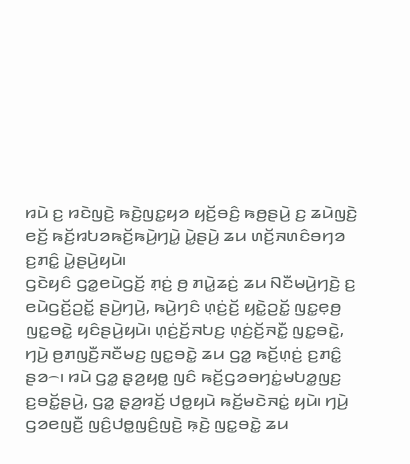ꤙꤣꤧ ꤢ꤬ ꤙꤢꤧꤜꤢꤧ꤬ ꤒꤢꤧ꤬ꤜꤢ꤭ꤟꤤ ꤟꤢꤩ꤬ꤋꤢꤨ꤬ ꤒꤥ꤬ꤔꤣꤧ꤬ ꤢ꤬ ꤘꤣꤧꤜꤢꤧ꤬ ꤕꤢꤩ꤬ ꤒꤢꤩ꤬ꤙꤝꤤꤒꤢꤩ꤬ꤒꤣꤧ꤬ꤚꤣꤧ꤭ ꤣꤧ꤭ꤔꤣꤧ꤬ ꤘꤣ ꤛꤢꤩ꤬ꤏꤛꤢꤨꤋꤚꤤ ꤢ꤬ꤊꤢꤨ꤭ ꤣꤧ꤭ꤔꤣꤧ꤬ꤟꤣꤧ꤯
ꤞꤢꤧꤟꤢꤨ ꤞꤤ꤭ꤕꤣꤧꤞꤢꤩ꤬ ꤊ꤫ꤢꤦ꤬ ꤥ꤬ ꤊꤣꤧ꤭ꤘꤢꤦ꤬ ꤘꤣ ꤡꤢꤪꤗꤣꤧ꤬ꤚꤢꤧ꤬ ꤢ꤬ ꤕꤣꤧꤞꤢꤩ꤬ꤑꤢꤩ꤭ ꤔꤣꤧ꤬ꤚꤣꤧ꤬, ꤒꤣꤧ꤬ꤚꤢꤨ ꤛ꤫ꤢꤦ꤬ꤢꤩ꤬ ꤟꤢꤧ꤭ꤑꤢꤩ꤭ ꤜꤢ꤭ꤕ꤫ꤥ꤬ ꤜꤢ꤭ꤋꤢꤧ꤭ ꤟꤢꤨꤔꤣꤧ꤬ꤟꤣꤧ꤯ ꤛ꤫ꤢꤦ꤬ꤢꤩ꤬ꤏꤝꤢ꤬ ꤛ꤫ꤢꤦ꤬ꤢꤩ꤬ꤏꤢꤪ꤭ ꤜꤢ꤭ꤋꤢꤧ꤭, ꤚꤣꤧ꤬ ꤥ꤬ꤊꤜꤢꤪ꤬ꤏꤢꤪꤗꤢ꤬ ꤜꤢ꤭ꤋꤢꤧ꤭ ꤘꤣ ꤞꤤ꤭ ꤒꤢꤩ꤬ꤛ꤫ꤢꤦ꤬ ꤢ꤬ꤊꤢꤨ꤭ ꤔꤤ꤮꤯ ꤙꤣꤧ ꤞꤤ꤭ ꤔ꤫ꤤ꤬ꤟꤥ꤭ ꤜꤢꤨ ꤒꤢꤩ꤬ꤞꤤꤋꤚꤢꤦ꤭ꤗꤝꤤ꤭ꤜꤢ꤬ ꤢ꤬ꤋꤢꤩ꤭ꤔꤣꤧ꤬, ꤞꤤ꤭ ꤔ꤫ꤤ꤬ꤙꤢꤩ꤬ ꤓꤥ꤭ꤟꤣꤧ ꤒꤢꤩ꤬ꤗꤢꤧꤏꤢꤦ꤭ ꤟꤣꤧ꤯ ꤚꤣꤧ꤬ ꤞꤤꤕꤜꤢꤪ꤬ ꤜꤢꤨ꤬ꤓꤥ꤭ꤜꤢꤨ꤬ꤜꤢꤧ꤬ ꤒ꤫ꤢꤧ꤬ ꤜꤢ꤭ꤋꤢꤧ꤭ ꤘꤣ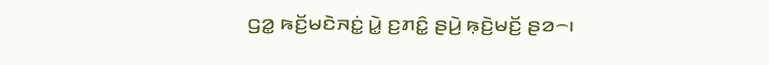ꤞꤤ꤭ ꤒꤢꤩ꤬ꤗꤢꤧꤏꤢꤦ꤭ ꤣꤧ꤭ ꤢ꤬ꤊꤢꤨ꤭ ꤔꤣꤧ꤬ ꤒ꤫ꤢꤧ꤬ꤗꤢꤩ꤬ ꤔꤤ꤮꤯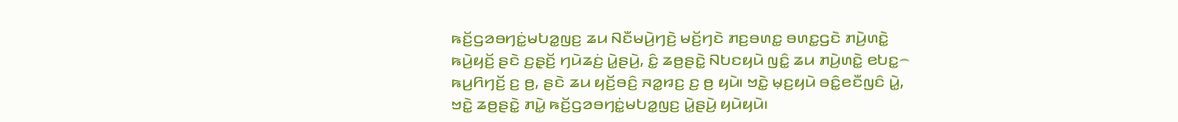ꤒꤢꤩ꤬ꤞꤤꤋꤚꤢꤦ꤭ꤗꤝꤤ꤭ꤜꤢ꤬ ꤘꤣ ꤡꤢꤪꤗꤣꤧ꤬ꤚꤢꤧ꤬ ꤗꤢꤩ꤬ꤚꤢꤧ ꤊꤢ꤬ꤋꤛꤢ꤭ ꤋꤛꤢ꤭ꤞꤢꤧ ꤊꤣꤧ꤬ꤛꤢꤧ꤭ ꤒꤣꤧ꤬ꤟꤢꤩ꤬ ꤔꤢꤧ ꤢ꤬ꤔ꤫ꤢꤩ꤬ ꤚꤣꤧꤘꤢꤦ꤬ ꤣꤧ꤭ꤔꤣꤧ꤬, ꤢꤨ꤭ ꤘꤥ꤬ꤔꤢꤧ꤭ ꤡꤝꤢꤟꤣꤧ ꤜꤢꤨ꤭ ꤘꤣ ꤊꤣꤧ꤬ꤛꤢꤧ꤭ ꤕꤝꤢ꤭꤮ ꤒꤣ꤬ꤖꤚꤢꤩ꤬ ꤢ꤬ ꤥ꤬, ꤔꤢꤧ ꤘꤣ ꤟꤢꤩ꤬ꤋꤢꤨ꤬ ꤏꤤ꤭ꤙꤢ꤬ ꤢ꤬ ꤥ꤬ ꤟꤣꤧ꤯ ꤠꤢꤧ꤭ ꤗ꤫ꤢ꤬ꤟꤣꤧ ꤋꤢꤨ꤭ꤕꤢꤪꤜꤢꤨ ꤣꤧ꤭, ꤠꤢꤧ꤭ ꤘꤥ꤬ꤔꤢꤧ꤭ ꤊꤣꤧ꤭ ꤒꤢꤩ꤬ꤞꤤꤋꤚꤢꤦ꤭ꤗꤝꤤ꤭ꤜꤢ꤬ ꤣꤧ꤭ꤔꤣꤧ꤬ ꤟꤣꤧꤟꤣꤧ꤯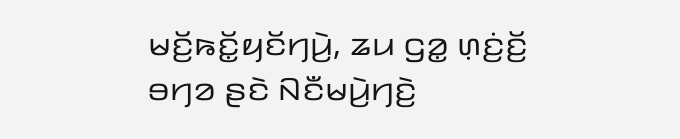ꤗꤢꤩ꤬ꤒꤢꤩ꤭ꤟꤢꤩꤚꤣꤧ꤬, ꤘꤣ ꤞꤤ꤭ ꤛ꤫ꤢꤦ꤬ꤢꤩ꤬ ꤋꤚꤤ ꤔꤢꤧ ꤡꤢꤪꤗꤣꤧ꤬ꤚꤢꤧ꤬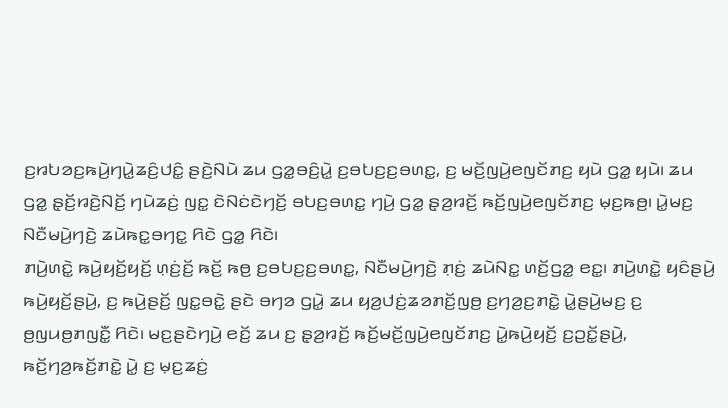ꤢ꤬ꤙꤝꤤꤢ꤬ꤒꤣꤧ꤬ꤚꤣꤧ꤭ꤘꤢꤨ꤬ꤓꤢꤨ꤭ ꤔꤢꤧ꤬ꤡꤣꤧ ꤘꤣ ꤞꤤ꤭ꤋꤢꤨ꤬ꤣꤧ꤭ ꤢ꤬ꤋꤝꤢ꤬ꤢ꤬ꤋꤛꤢ꤭, ꤢ꤬ ꤗꤢꤩ꤬ꤜꤣꤧ꤬ꤕꤜꤢꤩꤊꤢ꤬ ꤟꤣꤧ ꤞꤤ꤭ ꤟꤣꤧ꤯ ꤘꤣ ꤞꤤ꤭ ꤔ꤫ꤢꤩ꤬ꤙꤢꤧ꤬ꤡꤢꤩ꤬ ꤚꤣꤧꤘꤢꤦ꤬ ꤜꤢ꤭ ꤢꤧꤡꤢꤦꤢꤧꤚꤢꤩ꤬ ꤋꤝꤢ꤬ꤋꤛꤢ꤭ ꤚꤣꤧ꤬ ꤞꤤ꤭ ꤔ꤫ꤤ꤬ꤙꤢꤩ꤬ ꤒꤢꤩ꤬ꤜꤣꤧ꤬ꤕꤜꤢꤩꤊꤢ꤬ ꤗ꤫ꤢ꤬ꤒꤥ꤬꤯ ꤣꤧ꤭ꤗꤢ꤬ ꤡꤢꤪꤗꤣꤧ꤬ꤚꤢꤧ꤬ ꤘꤣꤧꤒꤢ꤭ꤋꤚꤢ꤭ ꤖꤢꤧ ꤞꤤ꤭ ꤖꤢꤧ꤯
ꤊꤣꤧ꤬ꤛꤢꤧ꤭ ꤒꤣꤧ꤬ꤟꤢꤩ꤬ꤟꤢꤩ꤬ ꤛ꤫ꤢꤦ꤬ꤢꤩ꤬ ꤒꤢꤩ꤬ ꤒꤥ꤬ ꤢ꤬ꤋꤝꤢ꤬ꤢ꤬ꤋꤛꤢ꤭, ꤡꤢꤪꤗꤣꤧ꤬ꤚꤢꤧ꤬ ꤊ꤫ꤢꤦ꤬ ꤘꤣꤧꤡꤢ꤭ ꤛꤢꤩ꤬ꤞꤤ꤭ ꤕꤢ꤭꤯ ꤊꤣꤧ꤬ꤛꤢꤧ꤭ ꤟꤢꤨꤔꤣꤧ꤬ ꤒꤣꤧ꤬ꤟꤢꤩ꤬ꤔꤣꤧ꤬, ꤢ꤬ ꤒꤣꤧ꤬ꤔꤢꤩ꤬ ꤜꤢ꤭ꤋꤢꤧ꤭ ꤔꤢꤧ ꤋꤚꤤ ꤞꤣꤧ꤭ ꤘꤣ ꤟꤤ꤬ꤓꤢꤦ꤬ꤘꤤꤊꤢꤩ꤬ꤜꤥ꤬ ꤢ꤬ꤚꤤ꤬ꤢ꤬ꤊꤢꤧ꤭ ꤣꤧ꤭ꤔꤣꤧ꤬ꤗꤢ꤬ ꤢ꤬ ꤥ꤬ꤜꤣꤥ꤬ꤊꤜꤢꤪ꤭ ꤖꤢꤧ꤯ ꤗꤢ꤬ꤔꤢꤧꤚꤣꤧ꤬ ꤕꤢꤩ꤬ ꤘꤣ ꤢ꤬ ꤔ꤫ꤤ꤬ꤙꤢꤩ꤬ ꤒꤢꤩ꤬ꤗꤢꤩ꤬ꤜꤣꤧ꤬ꤕꤜꤢꤩꤊꤢ꤬ ꤣꤧ꤭ꤒꤣꤧ꤬ꤟꤢꤩ꤬ ꤢ꤬ꤑꤢꤩ꤭ꤔꤣꤧ꤬, ꤒꤢꤩ꤬ꤚꤤ꤬ꤒꤢꤩ꤬ꤊꤢꤧ꤭ ꤣꤧ꤭ ꤢ꤬ ꤗ꤫ꤢ꤬ꤘꤢꤦ꤬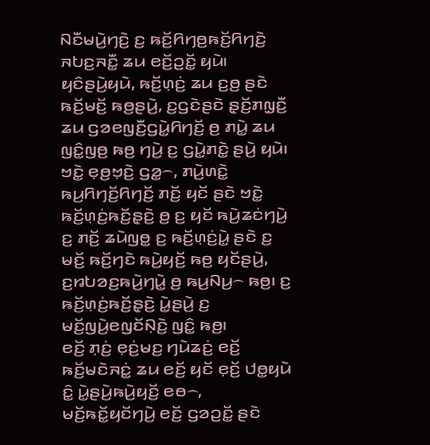ꤡꤢꤪꤗꤣꤧ꤬ꤚꤢꤧ꤬ ꤢ꤬ ꤒꤢꤩ꤬ꤖꤚꤥ꤬ꤒꤢꤩ꤬ꤖꤚꤢꤧ꤬ ꤏꤝꤢ꤬ꤏꤢꤪ꤭ ꤘꤣ ꤕꤢꤩ꤬ꤑꤢꤩ꤭ ꤟꤣꤧ꤯
ꤟꤢꤨꤔꤣꤧ꤬ꤟꤣꤧ, ꤒꤢꤩ꤬ꤛ꤫ꤢꤦ꤬ ꤘꤣ ꤢ꤬ꤥ꤬ ꤔꤢꤧ ꤒꤢꤩ꤬ꤗꤢꤩ꤬ ꤒꤥ꤬ꤔꤣꤧ꤬, ꤢ꤬ꤞꤢꤧꤔꤢꤧ ꤔ꤫ꤢꤩ꤬ꤊꤜ꤫ꤢꤪ꤬ ꤘꤣ ꤞꤤꤕꤜꤢꤪ꤬ꤞꤣꤧ꤭ꤖꤚꤢꤩ꤬ ꤥ꤬ ꤊꤣꤧ꤭ ꤘꤣ ꤜꤢꤨ꤭ꤜꤥ꤬ ꤒꤥ꤬ ꤚꤣꤧ꤬ ꤢ꤬ ꤞꤣꤧ꤭ꤊꤢꤧ꤭ ꤔꤣꤧ꤬ ꤟꤣꤧ꤯
ꤠꤢꤧ꤭ ꤕ꤫ꤥ꤬ꤠ꤫ꤢꤧ꤬ ꤞꤤ꤭꤮, ꤊꤣꤧ꤬ꤛꤢꤧ꤭ ꤒꤣ꤬ꤖꤚꤢꤩ꤬ꤖꤚꤢꤩ꤬ ꤊꤢꤩ꤬ ꤟꤢꤩ ꤔꤢꤧ ꤠꤢꤧ꤭ ꤒꤢꤩ꤬ꤛ꤫ꤢꤦ꤬ꤒꤢꤩ꤬ꤔ꤫ꤢꤧ꤬ ꤥ꤬ ꤢ꤬ ꤟꤢꤩ ꤒꤣꤧ꤬ꤘꤢꤦꤚꤣꤧ꤬ ꤢ꤬ ꤊꤢꤩ꤬ ꤘꤣꤧꤜꤥ꤭ ꤢ꤬ ꤒꤢꤩ꤬ꤛ꤫ꤢꤦ꤬ꤣꤧ꤭ ꤔꤢꤧ ꤢ꤬ ꤗꤢꤩ꤬ ꤒꤢꤩ꤬ꤚꤢꤧ ꤒꤣꤧ꤬ꤟꤢꤩ꤬ ꤒꤥ꤬ ꤟꤢꤩꤔꤣꤧ꤬, ꤢ꤬ꤙꤝꤤꤢ꤬ꤒꤣꤧ꤬ꤚꤣꤧ꤭ ꤥ꤬ ꤒꤣ꤬ꤡꤣ꤬꤮ ꤒꤥ꤬꤯ ꤢ꤬ ꤒꤢꤩ꤬ꤛ꤫ꤢꤦ꤬ꤒꤢꤩ꤬ꤔ꤫ꤢꤧ꤬ ꤣꤧ꤭ꤔꤣꤧ꤬ ꤢ꤬ ꤗꤢꤩ꤬ꤜꤣꤧ꤬ꤕꤜꤢꤩꤡ꤫ꤢꤧ꤬ ꤜꤢꤨ꤭ ꤒꤥ꤬꤯
ꤕꤢꤩ꤬ ꤊ꤫ꤢꤦ꤬ ꤕ꤫ꤢꤦ꤬ꤗꤢ꤬ ꤚꤣꤧꤘꤢꤦ꤬ ꤕꤢꤩ꤬ ꤒꤢꤩ꤬ꤗꤢꤧꤏꤢꤦ꤭ ꤘꤣ ꤕꤢꤩ꤬ ꤟꤢꤩ ꤕ꤫ꤢꤩ꤬ ꤓꤥ꤭ꤟꤣꤧ ꤢꤨ꤭ ꤣꤧ꤭ꤔꤣꤧ꤬ꤒꤣꤧ꤬ꤟꤢꤩ꤬ ꤕꤥ꤮, ꤗꤢꤩ꤬ꤒꤢꤩ꤭ꤟꤢꤩꤚꤣꤧ꤬ ꤕꤢꤩ꤬ ꤞꤤꤑꤢꤩ꤭ ꤔꤢꤧ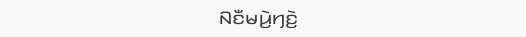ꤡꤢꤪꤗꤣꤧ꤬ꤚꤢꤧ꤬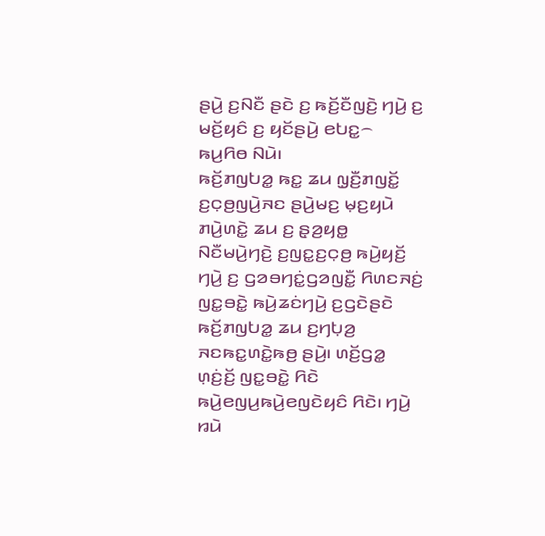ꤔꤣꤧ꤬ ꤢ꤬ꤡꤢꤪ ꤔꤢꤧ ꤢ꤬ ꤒꤢꤩ꤬ꤢꤪꤜꤢꤧ꤬ ꤚꤣꤧ꤬ ꤢ꤬ ꤗꤢꤩ꤬ꤟꤢꤨ ꤢ꤬ ꤟꤢꤩꤔꤣꤧ꤬ ꤕꤝꤢ꤭꤮ ꤒꤣ꤬ꤖꤥ ꤡꤣꤧ꤯
ꤒꤢꤩ꤬ꤊꤜꤝꤤ꤭ ꤒꤢ꤭ ꤘꤣ ꤜ꤫ꤢꤪ꤬ꤊꤜꤢꤩ꤭ ꤢ꤬ꤍ꤫ꤥ꤬ꤜꤣꤧ꤬ꤏꤢ ꤔꤣꤧ꤬ꤗꤢ꤬ ꤗ꤫ꤢ꤬ꤟꤣꤧ ꤊꤣꤧ꤬ꤛꤢꤧ꤭ ꤘꤣ ꤢ꤬ ꤔ꤫ꤤ꤬ꤟꤥ꤭ ꤡꤢꤪꤗꤣꤧ꤬ꤚꤢꤧ꤬ ꤢ꤬ꤜꤢ꤭ꤢ꤬ꤍ꤫ꤥ꤬ ꤒꤣꤧ꤬ꤟꤢꤩ꤬ ꤚꤣꤧ꤬ ꤢ꤬ ꤞꤤꤋꤚꤢꤦ꤭ꤞꤤꤜꤢꤪ꤭ ꤖꤛꤢꤏꤢꤦ꤬ ꤜꤢ꤭ꤋꤢꤧ꤭ ꤒꤣꤧ꤬ꤘꤢꤦꤚꤣꤧ꤬ ꤢ꤬ꤞꤢꤧꤔꤢꤧ ꤒꤢꤩ꤬ꤊꤜꤝꤤ꤭ ꤘꤣ ꤢ꤬ꤚꤝ꤫ꤤ꤬ ꤏꤢꤒꤢ꤭ꤛꤢꤧ꤭ꤒꤥ꤬ ꤔꤣꤧ꤬꤯ ꤛꤢꤩ꤬ꤞꤤ꤭ ꤛ꤫ꤢꤦ꤬ꤢꤩ꤬ ꤜꤢ꤭ꤋꤢꤧ꤭ ꤖꤢꤧ ꤒꤣꤧ꤬ꤕꤜꤣ꤬ꤒꤣꤧ꤬ꤕꤜꤢꤧꤟꤢꤨ ꤖꤢꤧ꤯ ꤚꤣꤧ꤬ ꤙꤣꤧ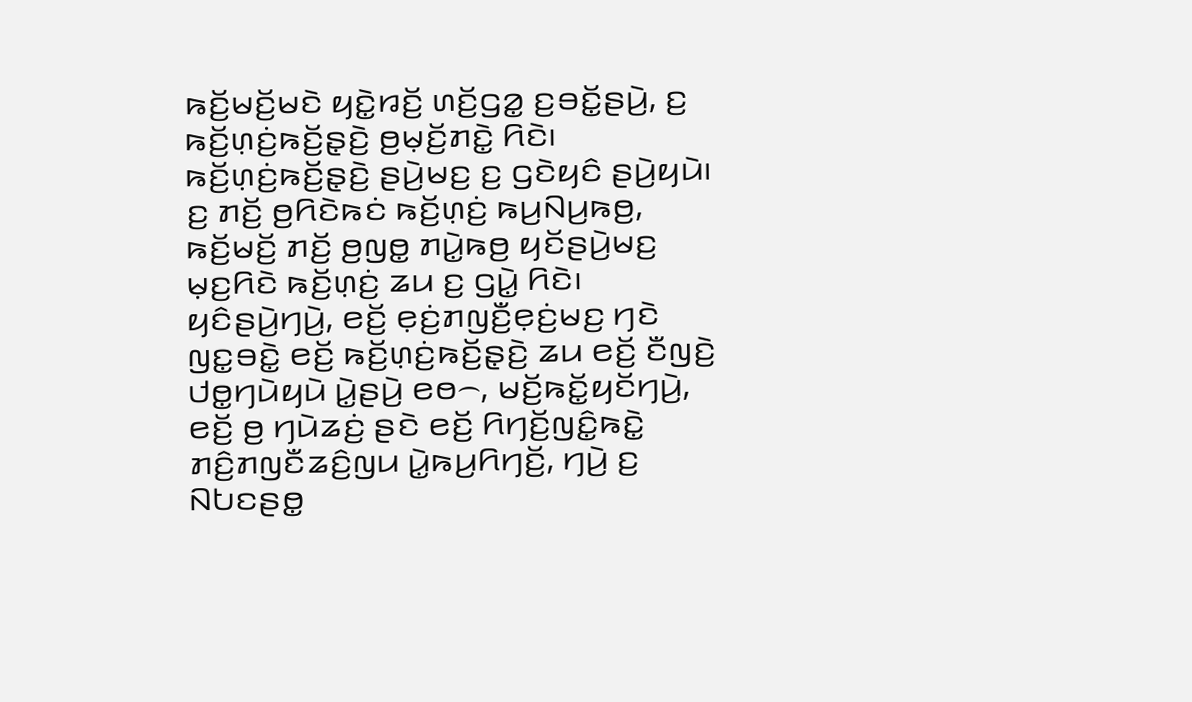ꤒꤢꤩ꤬ꤗꤢꤩ꤬ꤗꤢꤧ ꤟꤢꤧ꤭ꤙꤢꤩ꤬ ꤛꤢꤩ꤬ꤞꤤ꤭ ꤢ꤬ꤋꤢꤩ꤭ꤔꤣꤧ꤬, ꤢ꤬ ꤒꤢꤩ꤬ꤛ꤫ꤢꤦ꤬ꤒꤢꤩ꤬ꤔ꤫ꤢꤧ꤬ ꤥ꤬ꤗ꤫ꤢꤩ꤬ꤊꤢꤧ꤭ ꤖꤢꤧ꤯
ꤒꤢꤩ꤬ꤛ꤫ꤢꤦ꤬ꤒꤢꤩ꤬ꤔ꤫ꤢꤧ꤬ ꤔꤣꤧ꤬ꤗꤢ꤬ ꤢ꤬ ꤞꤢꤧꤟꤢꤨ ꤔꤣꤧ꤬ꤟꤣꤧ꤯ ꤢ꤬ ꤊꤢꤩ꤬ ꤥ꤬ꤖꤢꤧꤒꤢꤦ ꤒꤢꤩ꤬ꤛ꤫ꤢꤦ꤬ ꤒꤣ꤬ꤡꤣ꤬ꤒꤥ꤬, ꤒꤢꤩ꤬ꤗꤢꤩ꤬ ꤊꤢꤩ꤬ ꤥ꤬ꤜꤥ꤭ ꤊꤣꤧ꤭ꤒꤥ꤬ ꤟꤢꤩꤔꤣꤧ꤬ꤗꤢ꤬ ꤗ꤫ꤢ꤬ꤖꤢꤧ ꤒꤢꤩ꤬ꤛ꤫ꤢꤦ꤬ ꤘꤣ ꤢ꤬ ꤞꤣꤧ꤭ ꤖꤢꤧ꤯
ꤟꤢꤨꤔꤣꤧ꤬ꤚꤣꤧ꤬, ꤕꤢꤩ꤬ ꤕ꤫ꤢꤦ꤬ꤊꤜꤢꤪ꤬ꤕ꤫ꤢꤦ꤬ꤗꤢ꤬ ꤚꤢꤧ ꤜꤢ꤭ꤋꤢꤧ꤭ ꤕꤢꤩ꤬ ꤒꤢꤩ꤬ꤛ꤫ꤢꤦ꤬ꤒꤢꤩ꤬ꤔ꤫ꤢꤧ꤬ ꤘꤣ ꤕꤢꤩ꤬ ꤢꤪꤜꤢꤧ꤬ ꤓꤥ꤭ꤚꤣꤧꤟꤣꤧ ꤣꤧ꤭ꤔꤣꤧ꤬ ꤕꤥ꤮, ꤗꤢꤩ꤬ꤒꤢꤩ꤭ꤟꤢꤩꤚꤣꤧ꤬, ꤕꤢꤩ꤬ ꤥ꤬ ꤚꤣꤧꤘꤢꤦ꤬ ꤔꤢꤧ ꤕꤢꤩ꤬ ꤖꤚꤢꤩ꤬ꤜꤢꤨ꤭ꤒꤢꤧ꤭ ꤊꤢꤨ꤬ꤊꤜꤢꤪꤘꤢꤨ꤬ꤜꤣ ꤣꤧ꤭ꤒꤣ꤬ꤖꤚꤢꤩ꤬, ꤚꤣꤧ꤬ ꤢ꤬ ꤡꤝꤢꤔꤥ꤭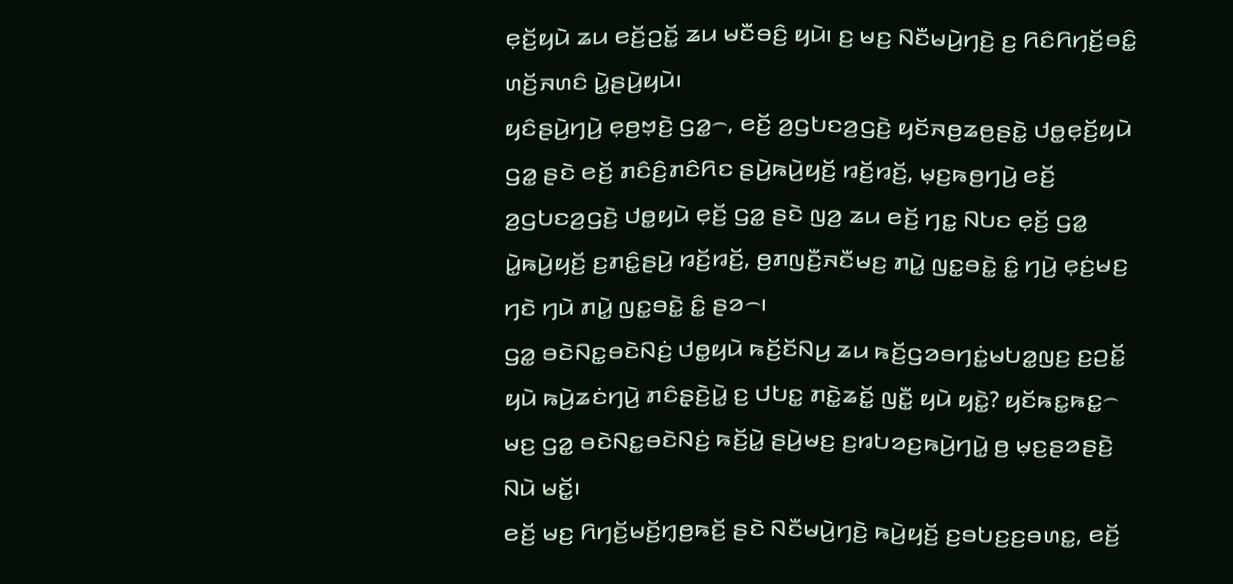ꤕ꤫ꤢꤩ꤬ꤟꤣꤧ ꤘꤣ ꤕꤢꤩ꤬ꤑꤢꤩ꤭ ꤘꤣ ꤗꤢꤪꤋꤢꤨ꤬ ꤟꤣꤧ꤯ ꤢ꤬ ꤗꤢ꤬ ꤡꤢꤪꤗꤣꤧ꤬ꤚꤢꤧ꤬ ꤢ꤬ ꤖꤢꤨꤖꤚꤢꤩ꤬ꤋꤢꤨ꤭ ꤛꤢꤩ꤬ꤏꤛꤢꤨ ꤣꤧ꤭ꤔꤣꤧ꤬ꤟꤣꤧ꤯
ꤟꤢꤨꤔꤣꤧ꤬ꤚꤣꤧ꤬ ꤕ꤫ꤥ꤬ꤠ꤫ꤢꤧ꤬ ꤞꤤ꤭꤮, ꤕꤢꤩ꤬ ꤤ꤬ꤞꤝꤢꤤ꤬ꤞꤢꤧ꤬ ꤟꤢꤩꤏꤥ꤬ꤘꤥ꤬ꤔꤢꤧ꤭ ꤓꤥ꤭ꤕ꤫ꤢꤩ꤬ꤟꤣꤧ ꤞꤤ꤭ ꤔꤢꤧ ꤕꤢꤩ꤬ ꤊꤢꤨꤢꤨ꤬ꤊꤢꤨꤖꤢ ꤔꤣꤧ꤬ꤒꤣꤧ꤬ꤟꤢꤩ꤬ ꤙꤢꤩ꤬ꤙꤢꤩ꤬, ꤗ꤫ꤢ꤬ꤒꤥ꤬ꤚꤣꤧ꤬ ꤕꤢꤩ꤬ ꤤ꤬ꤞꤝꤢꤤ꤬ꤞꤢꤧ꤬ ꤓꤥ꤭ꤟꤣꤧ ꤕ꤫ꤢꤩ꤬ ꤞꤤ꤭ ꤔꤢꤧ ꤜꤤ꤬ ꤘꤣ ꤕꤢꤩ꤬ ꤚꤢ꤭ ꤡꤝꤢ ꤕ꤫ꤢꤩ꤬ ꤞꤤ꤭ ꤣꤧ꤭ꤒꤣꤧ꤬ꤟꤢꤩ꤬ ꤢ꤬ꤊꤢꤨ꤭ꤔꤣꤧ꤬ ꤙꤢꤩ꤬ꤙꤢꤩ꤬, ꤥ꤬ꤊꤜꤢꤪ꤬ꤏꤢꤪꤗꤢ꤬ ꤊꤣꤧ꤭ ꤜꤢ꤭ꤋꤢꤧ꤭ ꤢꤨ꤭ ꤚꤣꤧ꤬ ꤕ꤫ꤢꤦ꤬ꤗꤢ꤬ ꤚꤢꤧ ꤚꤣꤧ ꤊꤣꤧ꤭ ꤜꤢ꤭ꤋꤢꤧ꤭ ꤢꤨ꤭ ꤔꤤ꤮꤯
ꤞꤤ꤭ ꤋꤢꤧꤡꤢ꤭ꤋꤢꤧꤡꤢꤦ꤬ ꤓꤥ꤭ꤟꤣꤧ ꤒꤢꤩ꤬ꤢꤩꤡꤣ꤬ ꤘꤣ ꤒꤢꤩ꤬ꤞꤤꤋꤚꤢꤦ꤭ꤗꤝꤤ꤭ꤜꤢ꤬ ꤢ꤬ꤑꤢꤩ꤭ ꤟꤣꤧ ꤒꤣꤧ꤬ꤘꤢꤦꤚꤣꤧ꤬ ꤊꤢꤨꤔ꤫ꤢꤧ꤬ꤣꤧ꤭ ꤢ꤬ ꤓꤝꤢ꤭ ꤊꤢꤧ꤭ꤘꤢꤩ꤭ ꤜꤢꤪ꤭ ꤟꤣꤧ ꤟꤢꤧ꤭? ꤟꤢꤩꤒꤢ꤭ꤒꤢ꤭꤮ ꤗꤢ꤬ ꤞꤤ꤭ ꤋꤢꤧꤡꤢ꤭ꤋꤢꤧꤡꤢꤦ꤬ ꤒꤢꤩ꤬ꤣꤧ꤭ ꤔꤣꤧ꤬ꤗꤢ꤬ ꤢ꤬ꤙꤝꤤꤢ꤬ꤒꤣꤧ꤬ꤚꤣꤧ꤭ ꤥ꤬ ꤗ꤫ꤢ꤬ꤔꤤꤔꤢꤧ꤬ ꤡꤣꤧ ꤗꤢꤩ꤭꤯
ꤕꤢꤩ꤬ ꤗꤢ꤬ ꤖꤚꤢꤩ꤬ꤗꤢꤩ꤬ꤚ꤫ꤥ꤬ꤒꤢꤩ꤬ ꤔꤢꤧ ꤡꤢꤪꤗꤣꤧ꤬ꤚꤢꤧ꤬ ꤒꤣꤧ꤬ꤟꤢꤩ꤬ ꤢ꤬ꤋꤝꤢ꤬ꤢ꤬ꤋꤛꤢ꤭, ꤕꤢꤩ꤬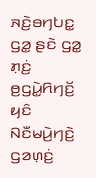ꤏꤢꤧ꤬ꤋꤚꤝꤢ꤭ ꤞꤤ꤭ ꤔꤢꤧ ꤞꤤ꤭ ꤊ꤫ꤢꤦ꤬ ꤥ꤬ꤞꤣꤧ꤭ꤖꤚꤢꤩ꤬ ꤟꤢꤨ ꤡꤢꤪꤗꤣꤧ꤬ꤚꤢꤧ꤬ ꤞꤤꤛ꤫ꤢꤦ꤬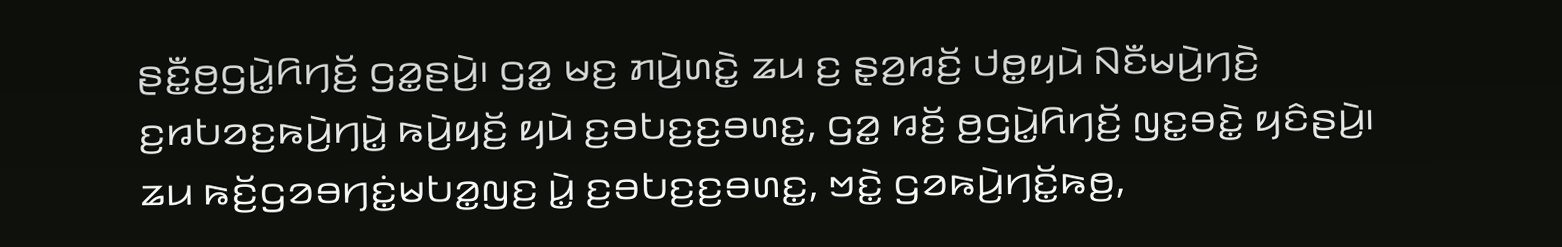ꤔꤢꤪ꤭ꤥ꤬ꤞꤣꤧ꤭ꤖꤚꤢꤩ꤬ ꤞꤤ꤭ꤔꤣꤧ꤬꤯ ꤞꤤ꤭ ꤗꤢ꤬ ꤊꤣꤧ꤬ꤛꤢꤧ꤭ ꤘꤣ ꤢ꤬ ꤔ꤫ꤤ꤬ꤙꤢꤩ꤬ ꤓꤥ꤭ꤟꤣꤧ ꤡꤢꤪꤗꤣꤧ꤬ꤚꤢꤧ꤬ ꤢ꤬ꤙꤝꤤꤢ꤬ꤒꤣꤧ꤬ꤚꤣꤧ꤭ ꤒꤣꤧ꤬ꤟꤢꤩ꤬ ꤟꤣꤧ ꤢ꤬ꤋꤝꤢ꤬ꤢ꤬ꤋꤛꤢ꤭, ꤞꤤ꤭ ꤙꤢꤩ꤬ ꤥ꤬ꤞꤣꤧ꤭ꤖꤚꤢꤩ꤬ ꤜꤢ꤭ꤋꤢꤧ꤭ ꤟꤢꤨꤔꤣꤧ꤬꤯
ꤘꤣ ꤒꤢꤩ꤬ꤞꤤꤋꤚꤢꤦ꤭ꤗꤝꤤ꤭ꤜꤢ꤬ ꤣꤧ꤭ ꤢ꤬ꤋꤝꤢ꤬ꤢ꤬ꤋꤛꤢ꤭, ꤠꤢꤧ꤭ ꤞꤤꤒꤣꤧ꤬ꤚꤢꤩ꤭ꤒꤥ꤬,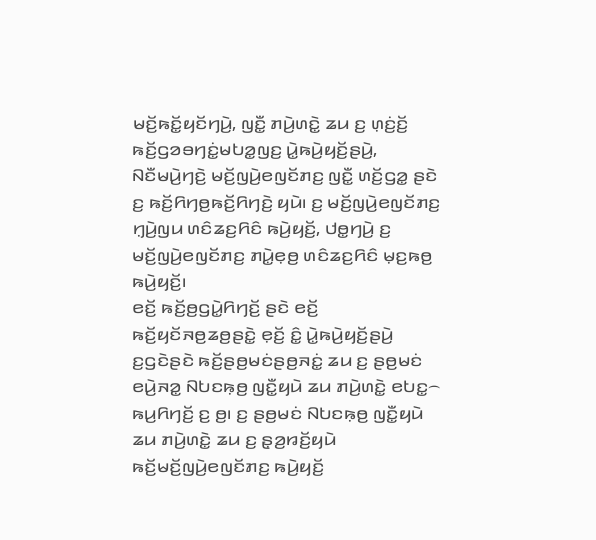ꤗꤢꤩ꤬ꤒꤢꤩ꤭ꤟꤢꤩꤚꤣꤧ꤬, ꤜꤢꤪ꤭ ꤊꤣꤧ꤬ꤛꤢꤧ꤭ ꤘꤣ ꤢ꤬ ꤛ꤫ꤢꤦ꤬ꤢꤩ꤬ ꤒꤢꤩ꤬ꤞꤤꤋꤚꤢꤦ꤭ꤗꤝꤤ꤭ꤜꤢ꤬ ꤣꤧ꤭ꤒꤣꤧ꤬ꤟꤢꤩ꤬ꤔꤣꤧ꤬, ꤡꤢꤪꤗꤣꤧ꤬ꤚꤢꤧ꤬ ꤗꤢꤩ꤬ꤜꤣꤧ꤬ꤕꤜꤢꤩꤊꤢ꤬ ꤜꤢꤪ꤭ ꤛꤢꤩ꤬ꤞꤤ꤭ ꤔꤢꤧ ꤢ꤬ ꤒꤢꤩ꤬ꤖꤚꤥ꤬ꤒꤢꤩ꤬ꤖꤚꤢꤧ꤬ ꤟꤣꤧ꤯ ꤢ꤬ ꤗꤢꤩ꤬ꤜꤣꤧ꤬ꤕꤜꤢꤩꤊꤢ꤬ ꤚ꤫ꤣꤧ꤬ꤜꤣ ꤛꤢꤨꤘꤢ꤬ꤖꤢꤨ ꤒꤣꤧ꤬ꤟꤢꤩ꤬, ꤓꤥ꤭ꤚꤣꤧ꤬ ꤢ꤬ ꤗꤢꤩ꤬ꤜꤣꤧ꤬ꤕꤜꤢꤩꤊꤢ꤬ ꤊꤣꤧ꤭ꤕ꤫ꤥ꤬ ꤛꤢꤨꤘꤢ꤬ꤖꤢꤨ ꤗ꤫ꤢ꤬ꤒꤥ꤬ ꤒꤣꤧ꤬ꤟꤢꤩ꤬꤯
ꤕꤢꤩ꤬ ꤒꤢꤩ꤬ꤥ꤬ꤞꤣꤧ꤭ꤖꤚꤢꤩ꤬ ꤔꤢꤧ ꤕꤢꤩ꤬ ꤒꤢꤩ꤬ꤟꤢꤩꤏꤥ꤬ꤘꤥ꤬ꤔꤢꤧ꤭ ꤕ꤫ꤢꤩ꤬ ꤢꤨ꤭ ꤣꤧ꤭ꤒꤣꤧ꤬ꤟꤢꤩ꤬ꤔꤣꤧ꤬ ꤢ꤬ꤞꤢꤧꤔꤢꤧ ꤒꤢꤩ꤬ꤔꤥ꤬ꤗꤢꤦꤔꤥ꤬ꤏꤢꤦ꤭ ꤘꤣ ꤢ꤬ ꤔꤥ꤬ꤗꤢꤦ ꤕꤣꤧ꤬ꤏꤤ꤭ ꤡꤝꤢꤒ꤫ꤥ꤬ ꤜꤢꤪ꤭ꤟꤣꤧ ꤘꤣ ꤊꤣꤧ꤬ꤛꤢꤧ꤭ ꤕꤝꤢ꤭꤮ ꤒꤣ꤬ꤖꤚꤢꤩ꤬ ꤢ꤬ ꤥ꤬꤯ ꤢ꤬ ꤔꤥ꤬ꤗꤢꤦ ꤡꤝꤢꤒ꤫ꤥ꤬ ꤜꤢꤪ꤭ꤟꤣꤧ ꤘꤣ ꤊꤣꤧ꤬ꤛꤢꤧ꤭ ꤘꤣ ꤢ꤬ ꤔ꤫ꤤ꤬ꤙꤢꤩ꤬ꤟꤣꤧ ꤒꤢꤩ꤬ꤗꤢꤩ꤬ꤜꤣꤧ꤬ꤕꤜꤢꤩꤊꤢ꤬ ꤒꤣꤧ꤬ꤟꤢꤩ꤬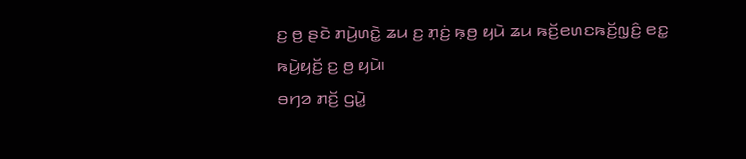ꤢ꤬ ꤥ꤬ ꤔꤢꤧ ꤊꤣꤧ꤬ꤛꤢꤧ꤭ ꤘꤣ ꤢ꤬ ꤊ꤫ꤢꤦ꤬ ꤒ꤫ꤥ꤬ ꤟꤣꤧ ꤘꤣ ꤒꤢꤩ꤬ꤕꤛꤢꤒꤢꤩ꤬ꤜ꤫ꤢꤨ꤬ ꤕꤢ꤭ ꤒꤣꤧ꤬ꤟꤢꤩ꤬ ꤢ꤬ ꤥ꤬ ꤟꤣꤧ꤯
ꤋꤚꤤ ꤊꤢꤩ꤬ ꤞꤣꤧ꤭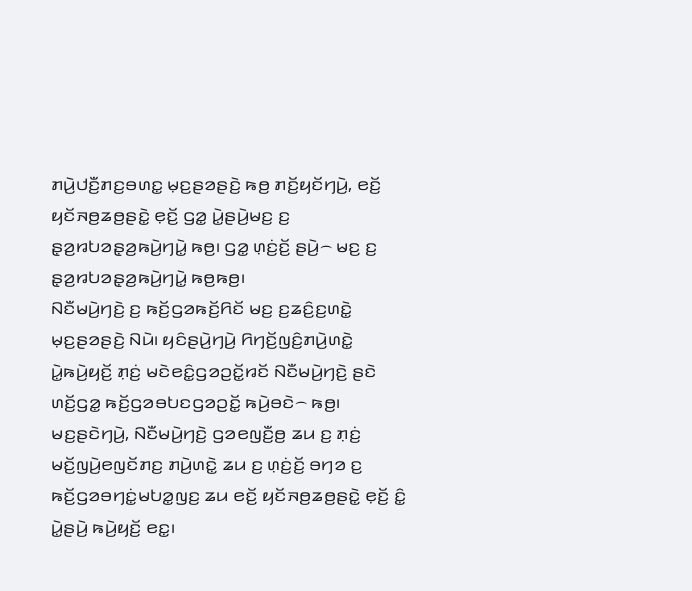ꤊꤣꤧ꤬ꤓꤢꤪ꤬ꤊꤢ꤬ꤋꤛꤢ꤭ ꤗ꤫ꤢ꤬ꤔꤤꤔꤢꤧ꤬ ꤒꤥ꤬ ꤊꤢꤩ꤬ꤟꤢꤩꤚꤣꤧ꤬, ꤕꤢꤩ꤬ ꤟꤢꤩꤏꤥ꤬ꤘꤥ꤬ꤔꤢꤧ꤭ ꤕ꤫ꤢꤩ꤬ ꤞꤤ꤭ ꤣꤧ꤭ꤔꤣꤧ꤬ꤗꤢ꤬ ꤢ꤬ ꤔ꤫ꤤ꤬ꤙꤝꤤꤔ꤫ꤤ꤬ꤒꤣꤧ꤬ꤚꤣꤧ꤭ ꤒꤥ꤬꤯ ꤞꤤ꤭ ꤛ꤫ꤢꤦ꤬ꤢꤩ꤬ ꤔꤣꤧ꤬꤮ ꤗꤢ꤬ ꤢ꤬ ꤔ꤫ꤤ꤬ꤙꤝꤤꤔ꤫ꤤ꤬ꤒꤣꤧ꤬ꤚꤣꤧ꤭ ꤒꤥ꤬ꤒꤥ꤬꤯
ꤡꤢꤪꤗꤣꤧ꤬ꤚꤢꤧ꤬ ꤢ꤬ ꤒꤢꤩ꤬ꤞꤤꤒꤢꤩ꤬ꤖꤢꤩ ꤗꤢ꤬ ꤢ꤬ꤘꤢꤨ꤬ꤢ꤬ꤛꤢꤧ꤭ ꤗ꤫ꤢ꤬ꤔꤤꤔꤢꤧ꤬ ꤡꤣꤧ꤯ ꤟꤢꤨꤔꤣꤧ꤬ꤚꤣꤧ꤬ ꤖꤚꤢꤩ꤬ꤜꤢꤨ꤬ꤊꤣꤧ꤬ꤛꤢꤧ꤭ ꤣꤧ꤭ꤒꤣꤧ꤬ꤟꤢꤩ꤬ ꤊ꤫ꤢꤦ꤬ ꤗꤢꤧꤕꤢꤨ꤭ꤞꤤꤑꤢꤩ꤭ꤙꤢꤩ ꤡꤢꤪꤗꤣꤧ꤬ꤚꤢꤧ꤬ ꤔꤢꤧ ꤛꤢꤩ꤬ꤞꤤ꤭ ꤒꤢꤩ꤬ꤞꤤꤋꤝꤢꤞꤤꤑꤢꤩ꤭ ꤒꤣꤧ꤬ꤋꤢꤧ꤮ ꤒꤥ꤬꤯ ꤗꤢ꤬ꤔꤢꤧꤚꤣꤧ꤬, ꤡꤢꤪꤗꤣꤧ꤬ꤚꤢꤧ꤬ ꤞꤤꤕꤜꤢꤪ꤬ꤥ꤬ ꤘꤣ ꤢ꤬ ꤊ꤫ꤢꤦ꤬ ꤗꤢꤩ꤬ꤜꤣꤧ꤬ꤕꤜꤢꤩꤊꤢ꤬ ꤊꤣꤧ꤬ꤛꤢꤧ꤭ ꤘꤣ ꤢ꤬ ꤛ꤫ꤢꤦ꤬ꤢꤩ꤬ ꤋꤚꤤ ꤢ꤬ ꤒꤢꤩ꤬ꤞꤤꤋꤚꤢꤦ꤭ꤗꤝꤤ꤭ꤜꤢ꤬ ꤘꤣ ꤕꤢꤩ꤬ ꤟꤢꤩꤏꤥ꤬ꤘꤥ꤬ꤔꤢꤧ꤭ ꤕ꤫ꤢꤩ꤬ ꤢꤨ꤭ ꤣꤧ꤭ꤔꤣꤧ꤬ ꤒꤣꤧ꤬ꤟꤢꤩ꤬ ꤕꤢ꤭꤯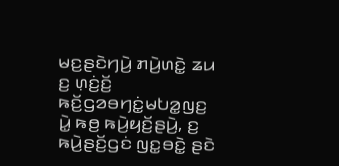ꤗꤢ꤬ꤔꤢꤧꤚꤣꤧ꤬ ꤊꤣꤧ꤬ꤛꤢꤧ꤭ ꤘꤣ ꤢ꤬ ꤛ꤫ꤢꤦ꤬ꤢꤩ꤬ ꤒꤢꤩ꤬ꤞꤤꤋꤚꤢꤦ꤭ꤗꤝꤤ꤭ꤜꤢ꤬ ꤣꤧ꤭ ꤒꤥ꤬ ꤒꤣꤧ꤬ꤟꤢꤩ꤬ꤔꤣꤧ꤬, ꤢ꤬ ꤒꤣꤧ꤬ꤔꤢꤩ꤬ꤞꤢꤦ ꤜꤢ꤭ꤋꤢꤧ꤭ ꤔꤢꤧ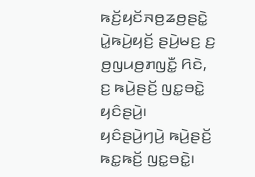ꤒꤢꤩ꤬ꤟꤢꤩꤏꤥ꤬ꤘꤥ꤬ꤔꤢꤧ꤭ ꤣꤧ꤭ꤒꤣꤧ꤬ꤟꤢꤩ꤬ ꤔꤣꤧ꤬ꤗꤢ꤬ ꤢ꤬ ꤥ꤬ꤜꤣꤥ꤬ꤊꤜꤢꤪ꤭ ꤖꤢꤧ, ꤢ꤬ ꤒꤣꤧ꤬ꤔꤢꤩ꤬ ꤜꤢ꤭ꤋꤢꤧ꤭ ꤟꤢꤨꤔꤣꤧ꤬꤯
ꤟꤢꤨꤔꤣꤧ꤬ꤚꤣꤧ꤬ ꤒꤣꤧ꤬ꤔꤢꤩ꤬ ꤒꤢ꤭ꤒꤢꤩ꤬ ꤜꤢ꤭ꤋꤢꤧ꤭꤯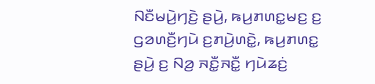ꤡꤢꤪꤗꤣꤧ꤬ꤚꤢꤧ꤬ ꤔꤣꤧ꤬, ꤒꤣ꤬ꤊꤛꤢ꤭ꤗꤢ꤬ ꤢ꤬ ꤞꤤꤛꤢꤪ꤬ꤚꤣꤧ ꤢ꤬ꤊꤣꤧ꤬ꤛꤢꤧ꤭, ꤒꤣ꤬ꤊꤛꤢ꤭ ꤔꤣꤧ꤬ ꤢ꤬ ꤡꤤ꤬ ꤏꤢꤪ꤭ꤏꤢꤪ꤭ ꤚꤣꤧꤘꤢꤦ꤬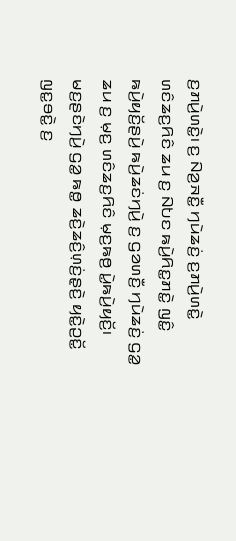ꤢ꤬ꤊꤣꤧ꤬ꤛꤢꤧ꤭꤯ ꤢ꤬ ꤡꤤ꤬ꤏꤢꤪ꤭ ꤚꤣꤧꤘꤢꤦ꤬ ꤢ꤬ꤊꤣꤧ꤬ꤛꤢꤧ꤭ ꤛꤢꤨꤘꤢ꤬ꤖꤢꤨ ꤘꤣ ꤢ꤬ ꤡꤝꤢ ꤒꤣꤧ꤬ꤖꤢ꤭ꤊꤢꤧ꤭ ꤜꤢꤨ꤭ ꤒꤣꤧ꤬ꤟꤢꤩ꤬ꤔꤣꤧ꤬ ꤒꤣꤧ꤬ꤘꤢꤦꤚꤣꤧ꤬ ꤢ꤬ ꤞꤤꤛꤢꤪ꤬ ꤚꤣꤧꤘꤢꤦ꤬ ꤞꤤ꤭ ꤘꤣ ꤢ꤬ ꤗ꤫ꤢ꤬ ꤛꤢꤨꤘꤢ꤬ꤖꤢꤨ ꤗ꤫ꤢ꤬ꤒꤥ꤬ ꤣꤧ꤭ꤒꤣꤧ꤬ꤟꤢꤩ꤬꤯ ꤗꤢ꤬ꤔꤢꤧꤚꤣꤧ꤬ ꤞꤤ꤭ ꤒꤥ꤭ ꤘꤢꤧ꤬ꤘꤢꤨ꤬ꤛ꤫ꤢꤦ꤬ꤔ꤫ꤢꤧ꤬ ꤟꤢꤧ꤭ꤑꤢꤩ꤭ ꤜꤢ꤭ꤋꤢꤧ꤭ ꤢ꤬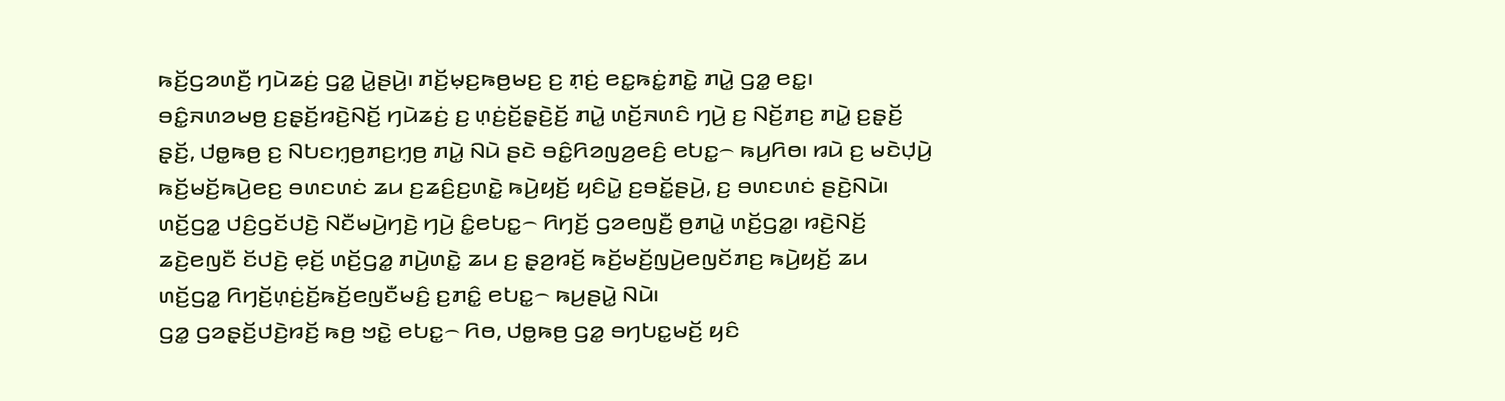ꤒꤢꤩ꤬ꤞꤤꤛꤢꤪ꤬ ꤚꤣꤧꤘꤢꤦ꤬ ꤞꤤ꤭ ꤣꤧ꤭ꤔꤣꤧ꤬꤯ ꤊꤢꤩ꤬ꤗ꤫ꤢ꤬ꤒꤥ꤬ꤗꤢ꤬ ꤢ꤬ ꤊ꤫ꤢꤦ꤬ ꤕꤢ꤭ꤒꤢꤦ꤭ꤊꤢꤧ꤭ ꤊꤣꤧ꤭ ꤞꤤ꤭ ꤕꤢ꤭꤯
ꤋꤢꤨ꤭ꤏꤛꤤꤗꤥ꤬ ꤢ꤬ꤔ꤫ꤢꤩ꤬ꤙꤢꤧ꤬ꤡꤢꤩ꤬ ꤚꤣꤧꤘꤢꤦ꤬ ꤢ꤬ ꤛ꤫ꤢꤦ꤬ꤢꤩ꤬ꤔ꤫ꤢꤧ꤬ꤢꤩ꤬ ꤊꤣꤧ꤭ ꤛꤢꤩ꤬ꤏꤛꤢꤨ ꤚꤣꤧ꤬ ꤢ꤬ ꤡꤢꤩ꤬ꤊꤢ꤬ ꤊꤣꤧ꤭ ꤢ꤬ꤔ꤫ꤢꤩ꤬ ꤔ꤫ꤢꤩ꤬, ꤓꤥ꤭ꤒꤥ꤬ ꤢ꤬ ꤡꤝꤢꤚ꤫ꤥ꤬ꤊꤢ꤬ꤚ꤫ꤥ꤬ ꤊꤣꤧ꤭ ꤡꤣꤧ ꤔꤢꤧ ꤋꤢꤨ꤭ꤖꤤꤜꤤ꤬ꤕꤢꤨ꤬ ꤕꤝꤢ꤭꤮ ꤒꤣ꤬ꤖꤥ꤯ ꤙꤣꤧ ꤢ꤬ ꤗꤢꤧꤓ꤫ꤣꤧ꤬ ꤒꤢꤩ꤬ꤗꤢꤩ꤬ꤒꤣꤧ꤬ꤕꤢ꤬ ꤋꤛꤢꤛꤢꤦ ꤘꤣ ꤢ꤬ꤘꤢꤨ꤬ꤢ꤬ꤛꤢꤧ꤭ ꤒꤣꤧ꤬ꤟꤢꤩ꤬ ꤟꤢꤨꤣꤧ꤭ ꤢ꤬ꤋꤢꤩ꤭ꤔꤣꤧ꤬, ꤢ꤬ ꤋꤛꤢꤛꤢꤦ ꤔꤢꤧ꤬ꤡꤣꤧ꤯
ꤛꤢꤩ꤬ꤞꤤ꤭ ꤓꤢꤨ꤬ꤞꤢꤩꤓꤢꤧ꤬ ꤡꤢꤪꤗꤣꤧ꤬ꤚꤢꤧ꤬ ꤚꤣꤧ꤬ ꤢꤨ꤭ꤕꤝꤢ꤭꤮ ꤖꤚꤢꤩ꤬ ꤞꤤꤕꤜꤢꤪ꤬ ꤥ꤬ꤊꤣꤧ꤭ ꤛꤢꤩ꤬ꤞꤤ꤭꤯ ꤙꤢꤧ꤬ꤡꤢꤩ꤬ ꤘꤢꤧ꤬ꤕꤜꤢꤪ ꤢꤩꤓꤢꤧ꤬ ꤕ꤫ꤢꤩ꤬ ꤛꤢꤩ꤬ꤞꤤ꤭ ꤊꤣꤧ꤬ꤛꤢꤧ꤭ ꤘꤣ ꤢ꤬ ꤔ꤫ꤤ꤬ꤙꤢꤩ꤬ ꤒꤢꤩ꤬ꤗꤢꤩ꤬ꤜꤣꤧ꤬ꤕꤜꤢꤩꤊꤢ꤬ ꤒꤣꤧ꤬ꤟꤢꤩ꤬ ꤘꤣ ꤛꤢꤩ꤬ꤞꤤ꤭ ꤖꤚꤢꤩ꤬ꤛ꤫ꤢꤦ꤬ꤢꤩ꤬ꤒꤢꤩ꤬ꤕꤜꤢꤪꤗꤢꤨ꤬ ꤢ꤬ꤊꤢꤨ꤭ ꤕꤝꤢ꤭꤮ ꤒꤣ꤬ꤔꤣꤧ꤭ ꤡꤣꤧ꤯
ꤞꤤ꤭ ꤞꤤꤔ꤫ꤢꤩ꤬ꤓꤢꤧ꤬ꤙꤢꤩ꤬ ꤒꤥ꤬ ꤠꤢꤧ꤭ ꤕꤝꤢ꤭꤮ ꤖꤥ, ꤓꤥ꤭ꤒꤥ꤬ ꤞꤤ꤭ ꤋꤚꤝꤢ꤭ꤗꤢꤩ꤬ ꤟꤢꤨ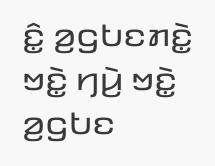ꤢꤨ꤭ ꤤ꤬ꤞꤝꤢꤊꤢꤧ꤭ ꤠꤢꤧ꤭ ꤚꤣꤧ꤬ ꤠꤢꤧ꤭ ꤤ꤬ꤞꤝꤢ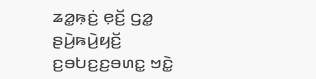ꤘꤤ꤭ꤒ꤫ꤢꤦ꤬ ꤕ꤫ꤢꤩ꤬ ꤞꤤ꤭ ꤔꤣꤧ꤬ꤒꤣꤧ꤬ꤟꤢꤩ꤬ ꤢ꤬ꤋꤝꤢ꤬ꤢ꤬ꤋꤛꤢ꤭ ꤠꤢꤧ꤭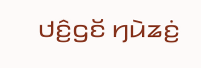ꤓꤢꤨ꤬ꤞꤢꤩ ꤚꤣꤧꤘꤢꤦ꤬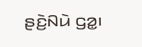ꤔꤢꤧ꤬ꤡꤣꤧ ꤞꤤ꤭꤯